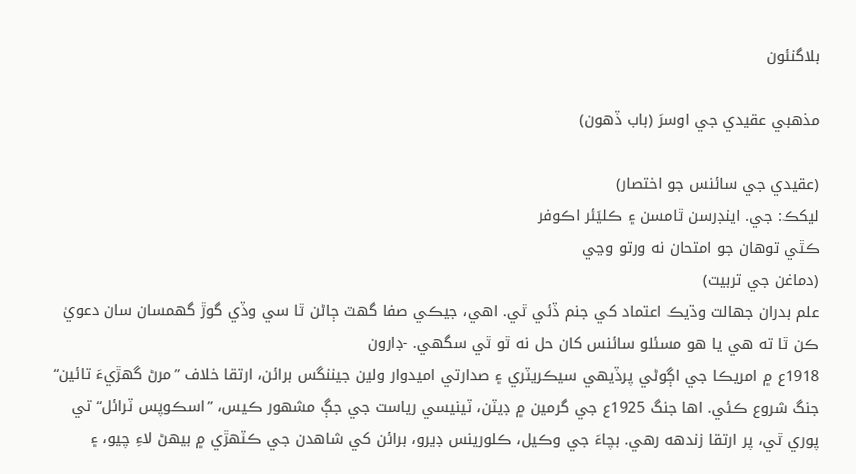بلاگنئون

مذهبي عقيدي جي اوسرَ (باب ڏهون)

(عقيدي جي سائنس جو اختصار)
ليکڪ: جي. اينڊرسن ٿامسن ۽ ڪليَئر اڪوفر
ڪٿي توهان جو امتحان نه ورتو وڃي
(دماغن جي تربيت)
علم بدران جهالت وڌيڪ اعتماد کي جنم ڏئي ٿي. اهي، جيڪي صفا گهٽ ڄاڻن ٿا سي وڏي گوڙ گهمسان سان دعويٰ ڪن ٿا ته هي يا هو مسئلو سائنس کان حل نه ٿو ٿي سگهي. -ڊارون
1918ع ۾ امريڪا جي اڳوڻي پرڏيهي سيڪريٽري ۽ صدارتي اميدوار ولين جيننگس برائن، ارتقا خلاف ”مرڻ گهڙيءَ تائين“ جنگ شروع ڪئي. اها جنگ 1925ع جي گرمين ۾ ڊيٽن، ٽينيسي رياست جي جڳ مشهور ڪيس، ”اسڪوپس ٽرائل“ تي پوري ٿي، پر ارتقا زندهه رهي. بچاءَ جي وڪيل، ڪلورينس ڊيرو، برائن کي شاهدن جي ڪٽهڙي ۾ بيهڻ لاءِ چيو، ۽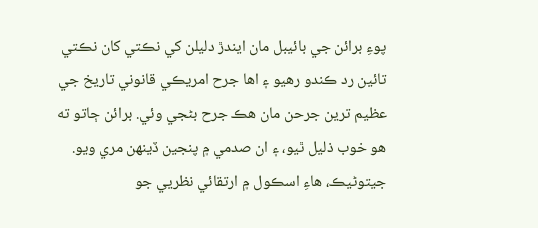پوءِ برائن جي بائيبل مان ايندڙ دليلن کي نڪتي کان نڪتي تائين رد ڪندو رهيو ۽ اها جرح امريڪي قانوني تاريخ جي عظيم ترين جرحن مان هڪ جرح بڻجي وئي. برائن ڄاتو ته هو خوب ذليل ٿيو، ۽ ان صدمي ۾ پنجين ڏينهن مري ويو.
جيتوڻيڪ، هاءِ اسڪول ۾ ارتقائي نظريي جو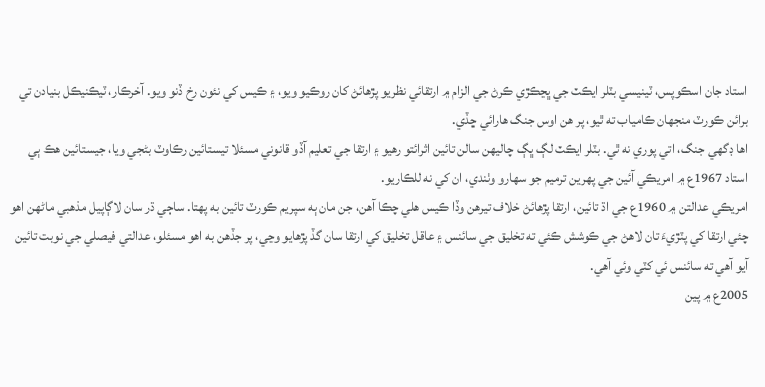استاد جان اسڪوپس، ٽينيسي بٽلر ايڪٽ جي ڀڃڪڙي ڪرڻ جي الزام ۾ ارتقائي نظريو پڙهائڻ کان روڪيو ويو، ۽ ڪيس کي نئون رخ ڏنو ويو. آخرڪار، ٽيڪنيڪل بنيادن تي برائن ڪورٽ منجهان ڪامياب ته ٿيو، پر هن اوس جنگ هارائي ڇڏي.
اها ڊگهي جنگ، اتي پوري نه ٿي. بٽلر ايڪٽ لڳ ڀڳ چاليهن سالن تائين اثرائتو رهيو ۽ ارتقا جي تعليم آڏو قانوني مسئلا تيستائين رڪاوٽ بڻجي ويا، جيستائين هڪ ٻي استاد 1967ع ۾ امريڪي آئين جي پهرين ترميم جو سهارو وٺندي، ان کي نه للڪاريو.
امريڪي عدالتن ۾ 1960ع جي اڌ تائين، ارتقا پڙهائڻ خلاف تيرهن وڏا ڪيس هلي چڪا آهن، جن مان ٻه سپريم ڪورٽ تائين به پهتا. ساڄي ڌر سان لاڳاپيل مذهبي ماڻهن اهو چئي ارتقا کي پٽڙيءَ تان لاهڻ جي ڪوشش ڪئي ته تخليق جي سائنس ۽ عاقل تخليق کي ارتقا سان گڏ پڙهايو وڃي، پر جڏهن به اهو مسئلو، عدالتي فيصلي جي نوبت تائين آيو آهي ته سائنس ئي کٽي وئي آهي.
2005ع ۾ پين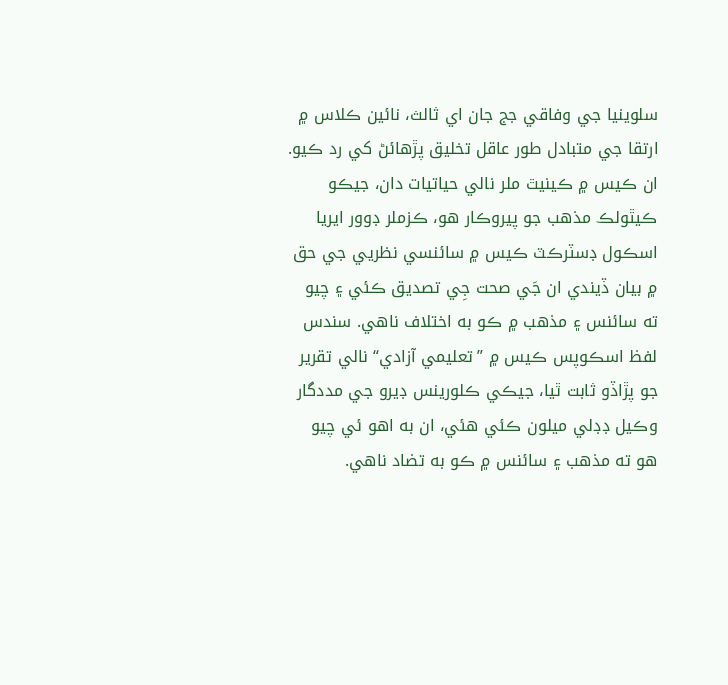سلوينيا جي وفاقي جج جان اي ثالث، نائين ڪلاس ۾ ارتقا جي متبادل طور عاقل تخليق پڙهائڻ کي رد ڪيو. ان ڪيس ۾ ڪينيٿ ملر نالي حياتيات دان، جيڪو ڪيٿولڪ مذهب جو پيروڪار هو، ڪزملر ڊوور ايريا اسڪول ڊسٽرڪٽ ڪيس ۾ سائنسي نظريي جي حق ۾ بيان ڏيندي ان جَي صحت جِي تصديق ڪئي ۽ چيو ته سائنس ۽ مذهب ۾ ڪو به اختلاف ناهي. سندس لفظ اسڪوپس ڪيس ۾ ”تعليمي آزادي“ نالي تقرير جو پڙاڏو ثابت ٿيا، جيڪي ڪلورينس ڊيرو جي مددگار وڪيل ڊڊلي ميلون ڪئي هئي، ان به اهو ئي چيو هو ته مذهب ۽ سائنس ۾ ڪو به تضاد ناهي.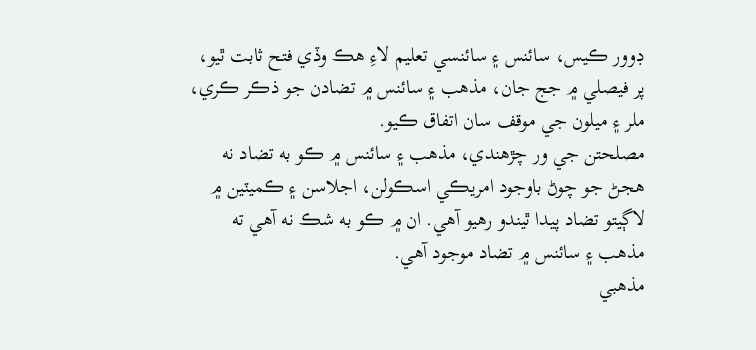ڊوور ڪيس، سائنس ۽ سائنسي تعليم لاءِ هڪ وڏي فتح ثابت ٿيو، پر فيصلي ۾ جج جان، مذهب ۽ سائنس ۾ تضادن جو ذڪر ڪري، ملر ۽ ميلون جي موقف سان اتفاق ڪيو.
مصلحتن جي ور چڙهندي، مذهب ۽ سائنس ۾ ڪو به تضاد نه هجڻ جو چوڻ باوجود امريڪي اسڪولن، اجلاسن ۽ ڪميٽين ۾ لاڳيتو تضاد پيدا ٿيندو رهيو آهي. ان ۾ ڪو به شڪ نه آهي ته مذهب ۽ سائنس ۾ تضاد موجود آهي.
مذهبي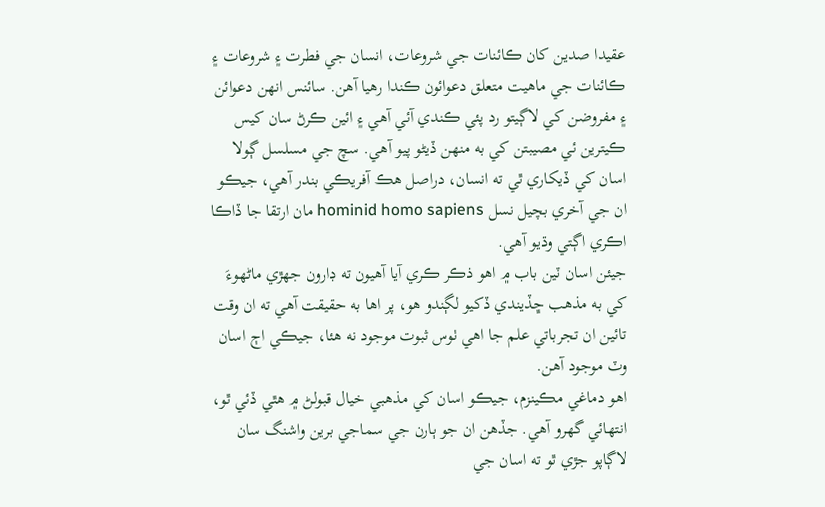عقيدا صدين کان ڪائنات جي شروعات، انسان جي فطرت ۽ شروعات ۽ ڪائنات جي ماهيت متعلق دعوائون ڪندا رهيا آهن. سائنس انهن دعوائن ۽ مفروضن کي لاڳيتو رد پئي ڪندي آئي آهي ۽ ائين ڪرڻ سان کيس ڪيترين ئي مصيبتن کي به منهن ڏيڻو پيو آهي. سچ جي مسلسل ڳولا اسان کي ڏيکاري ٿي ته انسان، دراصل هڪ آفريڪي بندر آهي، جيڪو ان جي آخري بچيل نسل hominid homo sapiens مان ارتقا جا ڏاڪا اڪري اڳتي وڌيو آهي.
جيئن اسان ٽين باب ۾ اهو ذڪر ڪري آيا آهيون ته ڊارون جهڙي ماڻهوءَ کي به مذهب ڇڏيندي ڏکيو لڳندو هو، پر اها به حقيقت آهي ته ان وقت تائين ان تجرباتي علم جا اهي ٺوس ثبوت موجود نه هئا، جيڪي اڄ اسان وٽ موجود آهن.
اهو دماغي مڪينزم، جيڪو اسان کي مذهبي خيال قبولڻ ۾ هٿي ڏئي ٿو، انتهائي گهرو آهي. جڏهن ان جو ٻارن جي سماجي برين واشنگ سان لاڳاپو جڙي ٿو ته اسان جي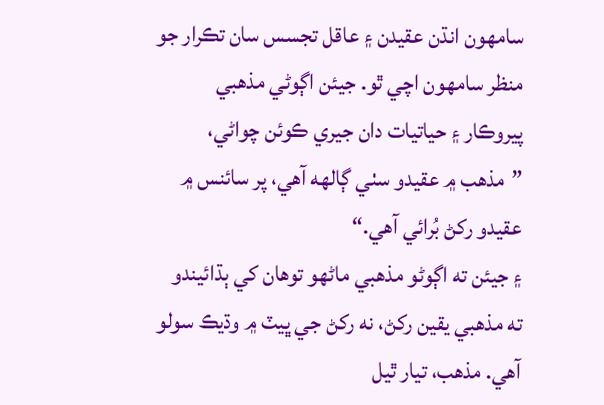سامهون انڌن عقيدن ۽ عاقل تجسس سان تڪرار جو منظر سامهون اچي ٿو. جيئن اڳوڻي مذهبي پيروڪار ۽ حياتيات دان جيري ڪوئن چواڻي، ”مذهب ۾ عقيدو سٺي ڳالهه آهي، پر سائنس ۾ عقيدو رکڻ بُرائي آهي.“
۽ جيئن ته اڳوڻو مذهبي ماڻهو توهان کي ٻڌائيندو ته مذهبي يقين رکڻ، نه رکڻ جي ڀيٽ ۾ وڌيڪ سولو آهي. مذهب، تيار ٿيل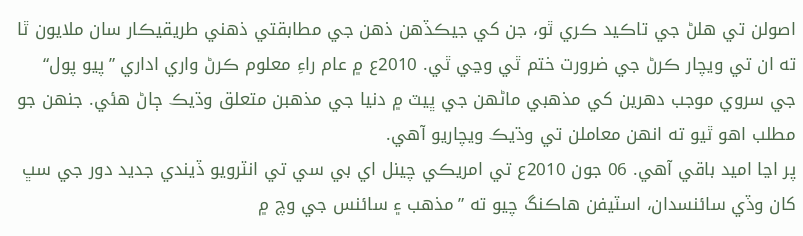اصولن تي هلڻ جي تاڪيد ڪري ٿو، جن کي جيڪڏهن ذهن جي مطابقتي ذهني طريقيڪار سان ملايون ٿا ته ان تي ويچار ڪرڻ جي ضرورت ختم ٿي وڃي ٿي. 2010ع ۾ عام راءِ معلوم ڪرڻ واري اداري ”پيو پول“ جي سروي موجب دهرين کي مذهبي ماڻهن جي ڀيٽ ۾ دنيا جي مذهبن متعلق وڌيڪ ڄاڻ هئي. جنهن جو مطلب اهو ٿيو ته انهن معاملن تي وڌيڪ ويچاريو آهي.
پر اڃا اميد باقي آهي. 06 جون 2010ع تي امريڪي چينل اي بي سي تي انٽرويو ڏيندي جديد دور جي سڀ کان وڏي سائنسدان، اسٽيفن هاڪنگ چيو ته ”مذهب ۽ سائنس جي وچ ۾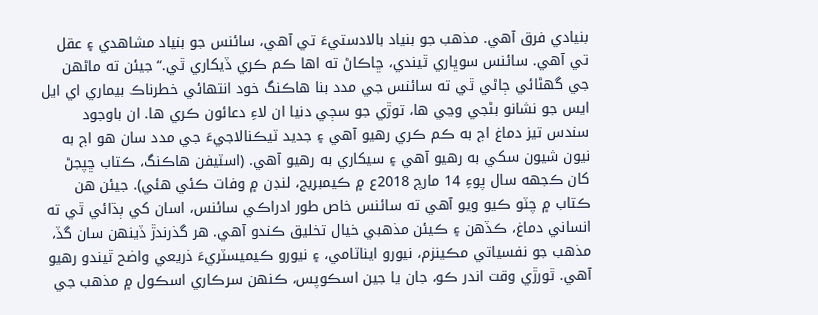بنيادي فرق آهي. مذهب جو بنياد بالادستيءَ تي آهي، سائنس جو بنياد مشاهدي ۽ عقل تي آهي. سائنس سوڀاري ٿيندي، ڇاڪاڻ ته اها ڪم ڪري ڏيکاري ٿي.“ جيئن ته ماڻهن جي گهڻائي ڄاڻي ٿي ته سائنس جي مدد بنا هاڪنگ خود انتهائي خطرناڪ بيماري اي ايل ايس جو نشانو بڻجي وڃي ها، توڙي جو سڄي دنيا ان لاءِ دعائون ڪري ها. ان باوجود سندس تيز دماغ اڄ به ڪم ڪري رهيو آهي ۽ جديد ٽيڪنالاجيءَ جي مدد سان هو اڄ به نيون شيون سکي به رهيو آهي ۽ سيکاري به رهيو آهي. (اسٽيفن هاڪنگ، ڪتاب ڇپجڻ کان ڪجهه سال پوءِ 14 مارچ 2018ع ۾ ڪيمبريج، لنڊن ۾ وفات ڪئي هئي). جيئن هن ڪتاب ۾ چٽو ڪيو ويو آهي ته سائنس خاص طور ادراڪي سائنس، اسان کي ٻڌائي ٿي ته انساني دماغ، ڪڏهن ۽ ڪيئن مذهبي خيال تخليق ڪندو آهي. هر گذرندڙ ڏينهن سان گڏ، مذهب جو نفسياتي مڪينزم، نيورو ايناٽامي، ۽ نيورو ڪيميسٽريءَ ذريعي واضح ٿيندو رهيو آهي. ٿورڙي وقت اندر ڪو، جان يا جين اسڪوپس، ڪنهن سرڪاري اسڪول ۾ مذهب جي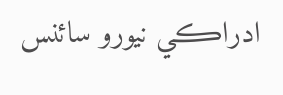ادراڪي نيورو سائنس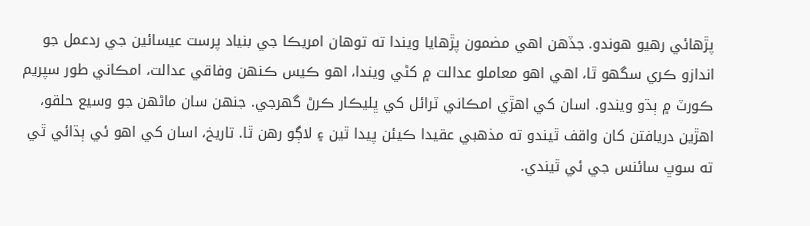پڙهائي رهيو هوندو. جڏهن اهي مضمون پڙهايا ويندا ته توهان امريڪا جي بنياد پرست عيسائين جي ردعمل جو اندازو ڪري سگهو ٿا، اهي اهو معاملو عدالت ۾ کڻي ويندا، اهو ڪيس ڪنهن وفاقي عدالت، امڪاني طور سپريم ڪورٽ ۾ ٻڌو ويندو. اسان کي اهڙي امڪاني ٽرائل کي ڀليڪار ڪرڻ گهرجي. جنهن سان ماڻهن جو وسيع حلقو، اهڙين دريافتن کان واقف ٿيندو ته مذهبي عقيدا ڪيئن پيدا ٿين ۽ لاڳو رهن ٿا. تاريخ، اسان کي اهو ئي ٻڌائي ٿي ته سوڀ سائنس جي ئي ٿيندي.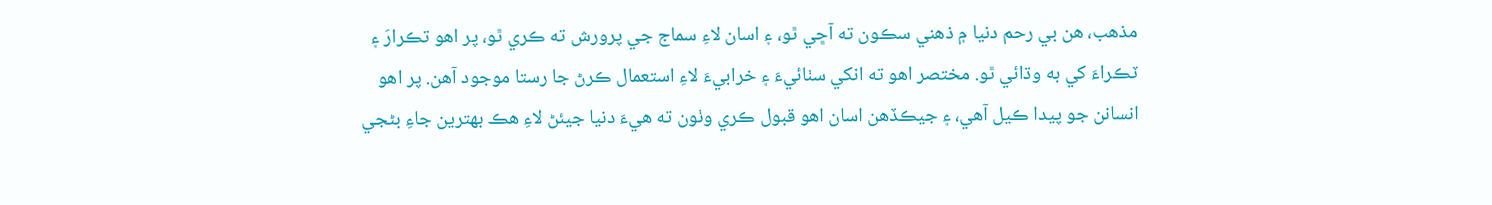مذهب، هن بي رحم دنيا ۾ ذهني سڪون ته آڇي ٿو، ۽ اسان لاءِ سماج جي پرورش ته ڪري ٿو، پر اهو تڪرارَ ۽ ٽڪراءَ کي به وڌائي ٿو. مختصر اهو ته انکي سٺائيءَ ۽ خرابيءَ لاءِ استعمال ڪرڻ جا رستا موجود آهن. پر اهو انسانن جو پيدا ڪيل آهي، ۽ جيڪڏهن اسان اهو قبول ڪري وٺون ته هيءَ دنيا جيئڻ لاءِ هڪ بهترين جاءِ بڻجي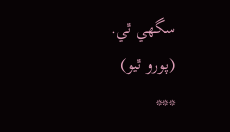سگهي ٿي.
(پورو ٿيو)
***